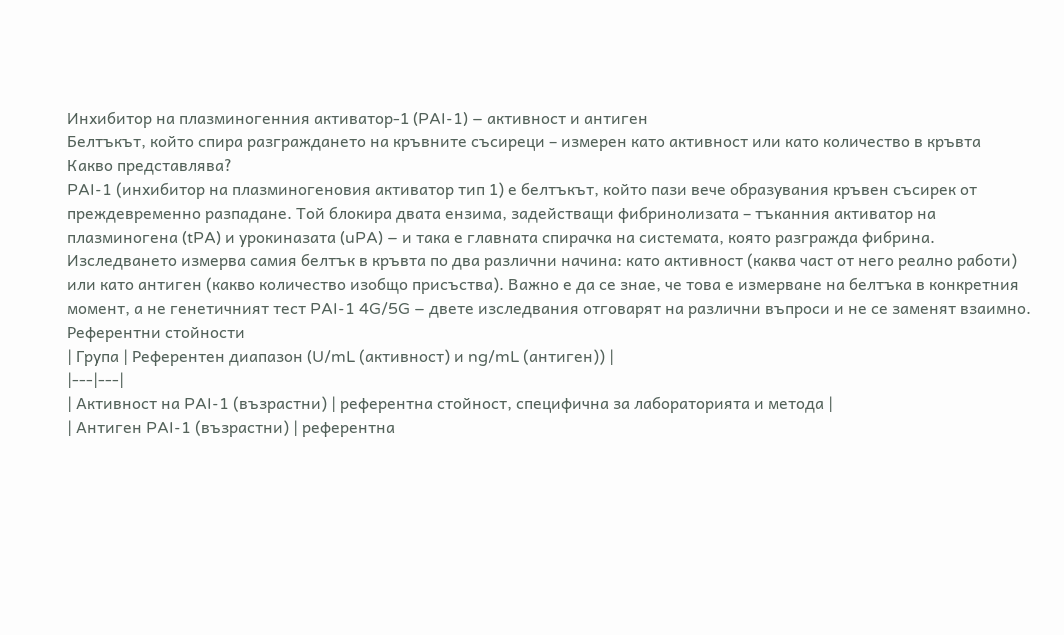Инхибитор на плазминогенния активатор-1 (PAI-1) – активност и антиген
Белтъкът, който спира разграждането на кръвните съсиреци – измерен като активност или като количество в кръвта
Какво представлява?
PAI-1 (инхибитор на плазминогеновия активатор тип 1) е белтъкът, който пази вече образувания кръвен съсирек от преждевременно разпадане. Той блокира двата ензима, задействащи фибринолизата – тъканния активатор на плазминогена (tPA) и урокиназата (uPA) – и така е главната спирачка на системата, която разгражда фибрина. Изследването измерва самия белтък в кръвта по два различни начина: като активност (каква част от него реално работи) или като антиген (какво количество изобщо присъства). Важно е да се знае, че това е измерване на белтъка в конкретния момент, а не генетичният тест PAI-1 4G/5G – двете изследвания отговарят на различни въпроси и не се заменят взаимно.
Референтни стойности
| Група | Референтен диапазон (U/mL (активност) и ng/mL (антиген)) |
|---|---|
| Активност на PAI-1 (възрастни) | референтна стойност, специфична за лабораторията и метода |
| Антиген PAI-1 (възрастни) | референтна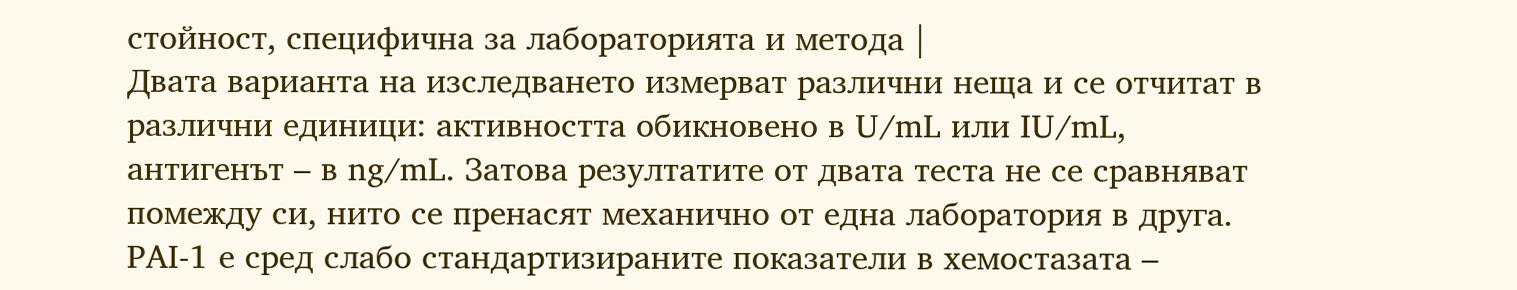стойност, специфична за лабораторията и метода |
Двата варианта на изследването измерват различни неща и се отчитат в различни единици: активността обикновено в U/mL или IU/mL, антигенът – в ng/mL. Затова резултатите от двата теста не се сравняват помежду си, нито се пренасят механично от една лаборатория в друга. PAI-1 е сред слабо стандартизираните показатели в хемостазата –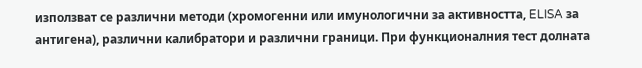използват се различни методи (хромогенни или имунологични за активността, ELISA за антигена), различни калибратори и различни граници. При функционалния тест долната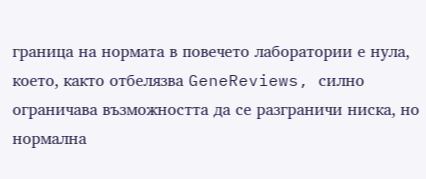граница на нормата в повечето лаборатории е нула, което, както отбелязва GeneReviews, силно ограничава възможността да се разграничи ниска, но нормална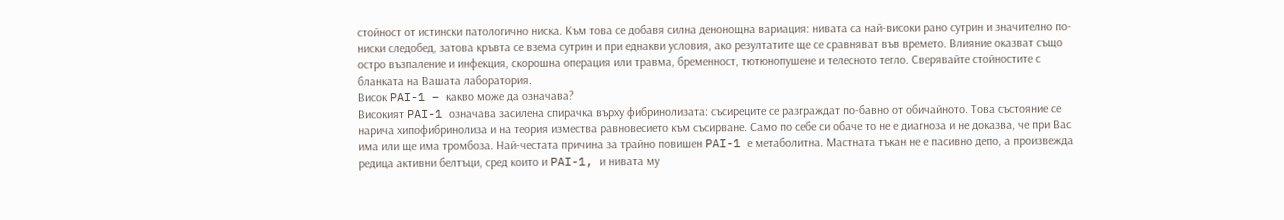стойност от истински патологично ниска. Към това се добавя силна денонощна вариация: нивата са най-високи рано сутрин и значително по-ниски следобед, затова кръвта се взема сутрин и при еднакви условия, ако резултатите ще се сравняват във времето. Влияние оказват също остро възпаление и инфекция, скорошна операция или травма, бременност, тютюнопушене и телесното тегло. Сверявайте стойностите с бланката на Вашата лаборатория.
Висок PAI-1 – какво може да означава?
Високият PAI-1 означава засилена спирачка върху фибринолизата: съсиреците се разграждат по-бавно от обичайното. Това състояние се нарича хипофибринолиза и на теория измества равновесието към съсирване. Само по себе си обаче то не е диагноза и не доказва, че при Вас има или ще има тромбоза. Най-честата причина за трайно повишен PAI-1 е метаболитна. Мастната тъкан не е пасивно депо, а произвежда редица активни белтъци, сред които и PAI-1, и нивата му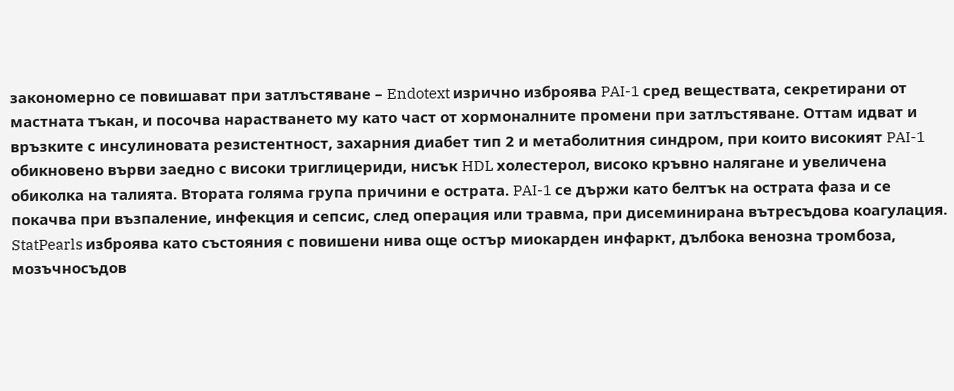закономерно се повишават при затлъстяване – Endotext изрично изброява PAI-1 сред веществата, секретирани от мастната тъкан, и посочва нарастването му като част от хормоналните промени при затлъстяване. Оттам идват и връзките с инсулиновата резистентност, захарния диабет тип 2 и метаболитния синдром, при които високият PAI-1 обикновено върви заедно с високи триглицериди, нисък HDL холестерол, високо кръвно налягане и увеличена обиколка на талията. Втората голяма група причини е острата. PAI-1 се държи като белтък на острата фаза и се покачва при възпаление, инфекция и сепсис, след операция или травма, при дисеминирана вътресъдова коагулация. StatPearls изброява като състояния с повишени нива още остър миокарден инфаркт, дълбока венозна тромбоза, мозъчносъдов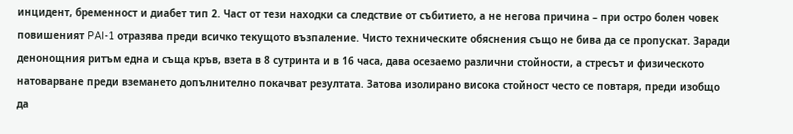инцидент, бременност и диабет тип 2. Част от тези находки са следствие от събитието, а не негова причина – при остро болен човек повишеният PAI-1 отразява преди всичко текущото възпаление. Чисто техническите обяснения също не бива да се пропускат. Заради денонощния ритъм една и съща кръв, взета в 8 сутринта и в 16 часа, дава осезаемо различни стойности, а стресът и физическото натоварване преди вземането допълнително покачват резултата. Затова изолирано висока стойност често се повтаря, преди изобщо да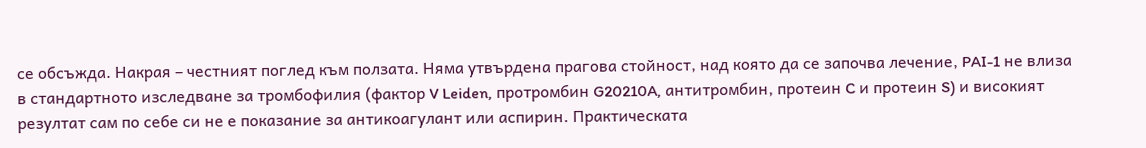се обсъжда. Накрая – честният поглед към ползата. Няма утвърдена прагова стойност, над която да се започва лечение, PAI-1 не влиза в стандартното изследване за тромбофилия (фактор V Leiden, протромбин G20210A, антитромбин, протеин C и протеин S) и високият резултат сам по себе си не е показание за антикоагулант или аспирин. Практическата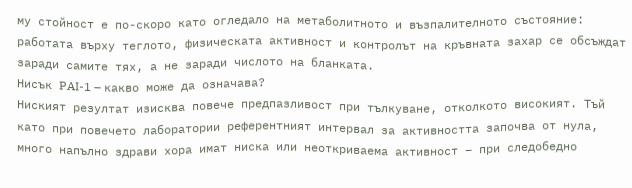му стойност е по-скоро като огледало на метаболитното и възпалителното състояние: работата върху теглото, физическата активност и контролът на кръвната захар се обсъждат заради самите тях, а не заради числото на бланката.
Нисък PAI-1 – какво може да означава?
Ниският резултат изисква повече предпазливост при тълкуване, отколкото високият. Тъй като при повечето лаборатории референтният интервал за активността започва от нула, много напълно здрави хора имат ниска или неоткриваема активност – при следобедно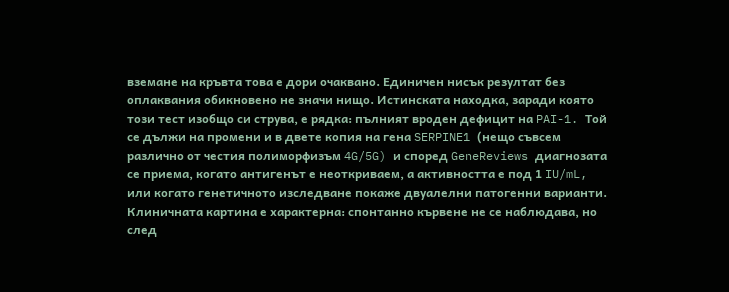вземане на кръвта това е дори очаквано. Единичен нисък резултат без оплаквания обикновено не значи нищо. Истинската находка, заради която този тест изобщо си струва, е рядка: пълният вроден дефицит на PAI-1. Той се дължи на промени и в двете копия на гена SERPINE1 (нещо съвсем различно от честия полиморфизъм 4G/5G) и според GeneReviews диагнозата се приема, когато антигенът е неоткриваем, а активността е под 1 IU/mL, или когато генетичното изследване покаже двуалелни патогенни варианти. Клиничната картина е характерна: спонтанно кървене не се наблюдава, но след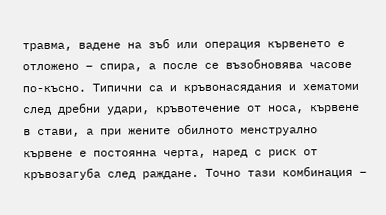травма, вадене на зъб или операция кървенето е отложено – спира, а после се възобновява часове по-късно. Типични са и кръвонасядания и хематоми след дребни удари, кръвотечение от носа, кървене в стави, а при жените обилното менструално кървене е постоянна черта, наред с риск от кръвозагуба след раждане. Точно тази комбинация –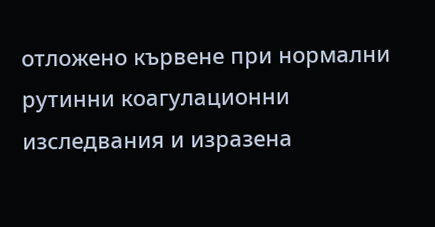отложено кървене при нормални рутинни коагулационни изследвания и изразена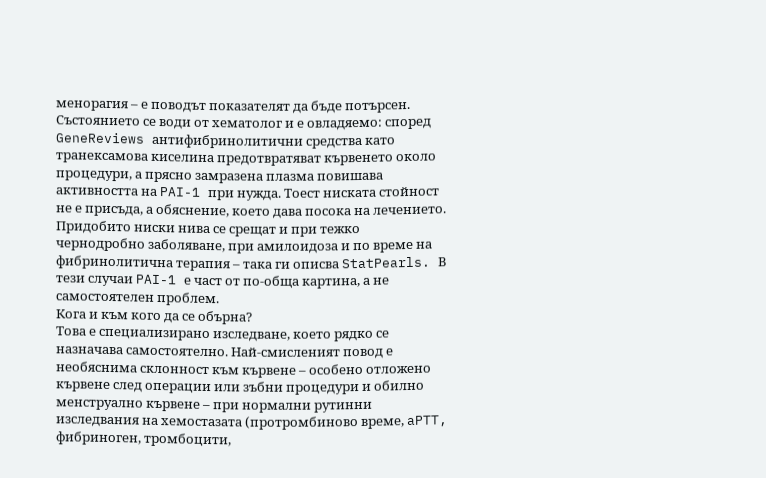менорагия – е поводът показателят да бъде потърсен. Състоянието се води от хематолог и е овладяемо: според GeneReviews антифибринолитични средства като транексамова киселина предотвратяват кървенето около процедури, а прясно замразена плазма повишава активността на PAI-1 при нужда. Тоест ниската стойност не е присъда, а обяснение, което дава посока на лечението. Придобито ниски нива се срещат и при тежко чернодробно заболяване, при амилоидоза и по време на фибринолитична терапия – така ги описва StatPearls. В тези случаи PAI-1 е част от по-обща картина, а не самостоятелен проблем.
Кога и към кого да се обърна?
Това е специализирано изследване, което рядко се назначава самостоятелно. Най-смисленият повод е необяснима склонност към кървене – особено отложено кървене след операции или зъбни процедури и обилно менструално кървене – при нормални рутинни изследвания на хемостазата (протромбиново време, aPTT, фибриноген, тромбоцити,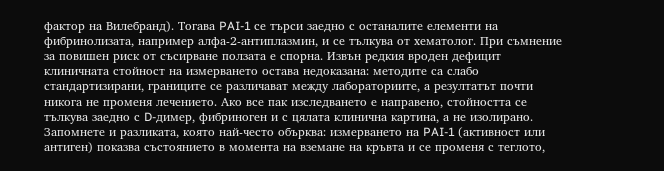фактор на Вилебранд). Тогава PAI-1 се търси заедно с останалите елементи на фибринолизата, например алфа-2-антиплазмин, и се тълкува от хематолог. При съмнение за повишен риск от съсирване ползата е спорна. Извън редкия вроден дефицит клиничната стойност на измерването остава недоказана: методите са слабо стандартизирани, границите се различават между лабораториите, а резултатът почти никога не променя лечението. Ако все пак изследването е направено, стойността се тълкува заедно с D-димер, фибриноген и с цялата клинична картина, а не изолирано. Запомнете и разликата, която най-често обърква: измерването на PAI-1 (активност или антиген) показва състоянието в момента на вземане на кръвта и се променя с теглото,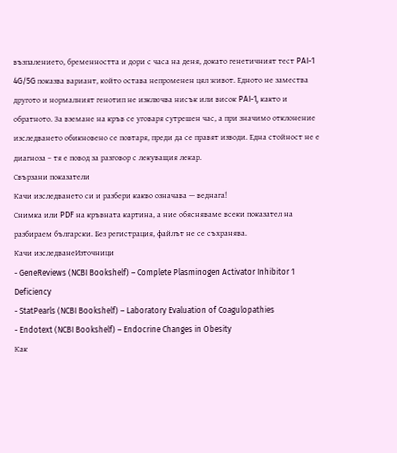възпалението, бременността и дори с часа на деня, докато генетичният тест PAI-1 4G/5G показва вариант, който остава непроменен цял живот. Едното не замества другото и нормалният генотип не изключва нисък или висок PAI-1, както и обратното. За вземане на кръв се уговаря сутрешен час, а при значимо отклонение изследването обикновено се повтаря, преди да се правят изводи. Една стойност не е диагноза – тя е повод за разговор с лекуващия лекар.
Свързани показатели
Качи изследването си и разбери какво означава — веднага!
Снимка или PDF на кръвната картина, а ние обясняваме всеки показател на разбираем български. Без регистрация, файлът не се съхранява.
Качи изследванеИзточници
- GeneReviews (NCBI Bookshelf) – Complete Plasminogen Activator Inhibitor 1 Deficiency
- StatPearls (NCBI Bookshelf) – Laboratory Evaluation of Coagulopathies
- Endotext (NCBI Bookshelf) – Endocrine Changes in Obesity
Как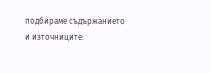подбираме съдържанието и източниците: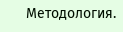Методология.